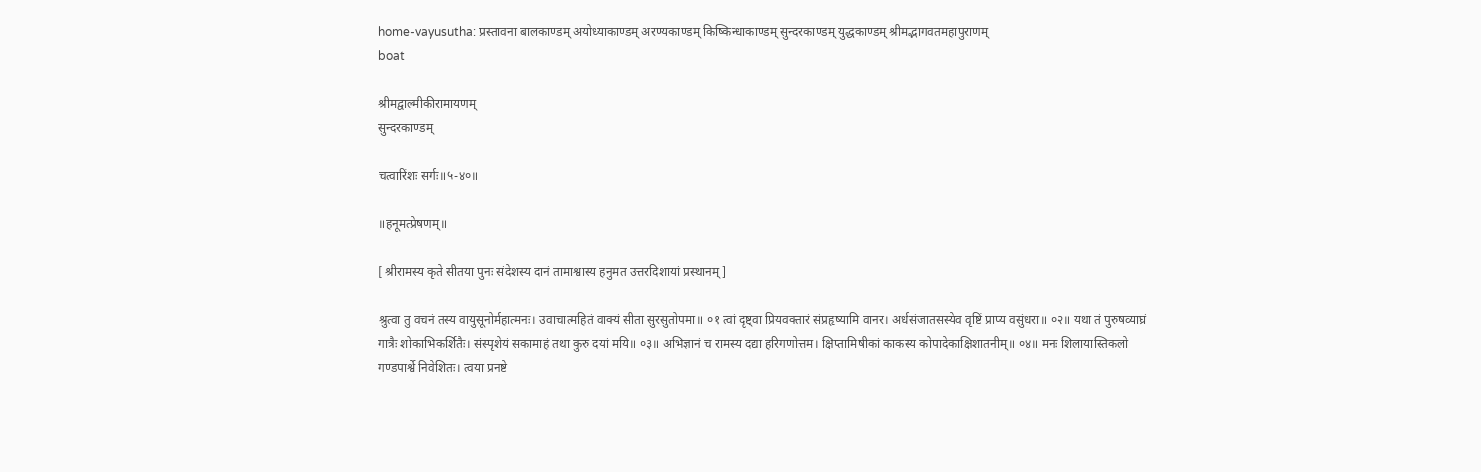home-vayusutha: प्रस्तावना बालकाण्डम् अयोध्याकाण्डम् अरण्यकाण्डम् किष्किन्धाकाण्डम् सुन्दरकाण्डम् युद्धकाण्डम् श्रीमद्भागवतमहापुराणम्
boat

श्रीमद्वाल्मीकीरामायणम्
सुन्दरकाण्डम्

चत्वारिंशः सर्गः॥५-४०॥

॥हनूमत्प्रेषणम्॥

[ श्रीरामस्य कृते सीतया पुनः संदेशस्य दानं तामाश्वास्य हनुमत उत्तरदिशायां प्रस्थानम् ]

श्रुत्वा तु वचनं तस्य वायुसूनोर्महात्मनः। उवाचात्महितं वाक्यं सीता सुरसुतोपमा॥ ०१ त्वां दृष्ट्वा प्रियवक्तारं संप्रहृष्यामि वानर। अर्धसंजातसस्येव वृष्टिं प्राप्य वसुंधरा॥ ०२॥ यथा तं पुरुषव्याघ्रं गात्रैः शोकाभिकर्शितैः। संस्पृशेयं सकामाहं तथा कुरु दयां मयि॥ ०३॥ अभिज्ञानं च रामस्य दद्या हरिगणोत्तम। क्षिप्तामिषीकां काकस्य कोपादेकाक्षिशातनीम्॥ ०४॥ मनः शिलायास्तिकलो गण्डपार्श्वे निवेशितः। त्वया प्रनष्टे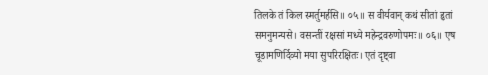तिलके तं किल स्मर्तुमर्हसि॥ ०५॥ स वीर्यवान् कथं सीतां हृतां समनुमन्यसे। वसन्तीं रक्षसां मध्ये महेन्द्रवरुणोपमः॥ ०६॥ एष चूडामणिर्दिव्यो मया सुपरिरक्षितः। एतं दृष्ट्वा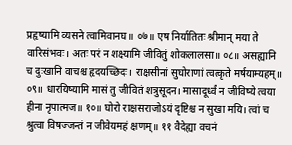प्रहृष्यामि व्यसने त्वामिवानघ॥ ०७॥ एष निर्यातितः श्रीमान् मया ते वारिसंभवः। अतः परं न शक्ष्यामि जीवितुं शोकलालसा॥ ०८॥ असह्यानि च दुःखानि वाचश्च हृदयच्छिदः। राक्षसीनां सुघोराणां त्वत्कृते मर्षयाम्यहम्॥ ०९॥ धारयिष्यामि मासं तु जीवितं शत्रुसूदन। मासादूर्ध्वं न जीविष्ये त्वया हीना नृपात्मज॥ १०॥ घोरो राक्षसराजोऽयं दृष्टिश्च न सुखा मयि। त्वां च श्रुत्वा विषज्जन्तं न जीवेयमहं क्षणम्॥ ११ वैदेह्या वचनं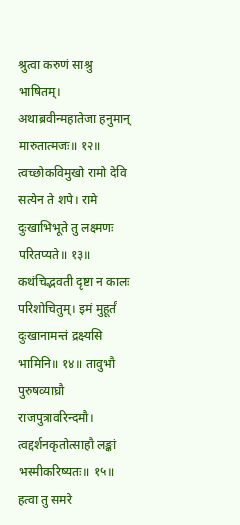श्रुत्वा करुणं साश्रु भाषितम्। अथाब्रवीन्महातेजा हनुमान् मारुतात्मजः॥ १२॥ त्वच्छोकविमुखो रामो देवि सत्येन ते शपे। रामे दुःखाभिभूते तु लक्ष्मणः परितप्यते॥ १३॥ कथंचिद्भवती दृष्टा न कालः परिशोचितुम्। इमं मुहूर्तं दुःखानामन्तं द्रक्ष्यसि भामिनि॥ १४॥ तावुभौ पुरुषव्याघ्रौ राजपुत्रावरिन्दमौ। त्वद्दर्शनकृतोत्साहौ लङ्कां भस्मीकरिष्यतः॥ १५॥ हत्वा तु समरे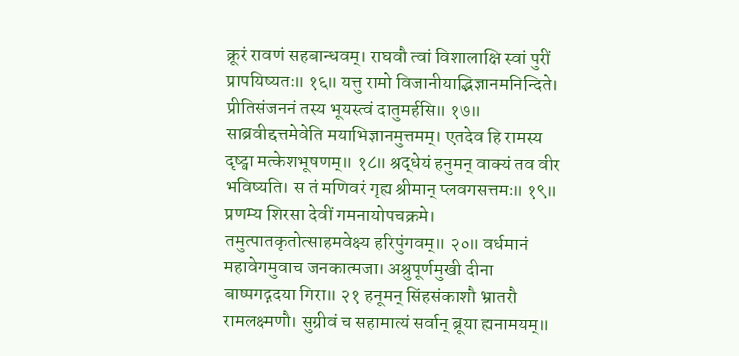क्रूरं रावणं सहबान्धवम्। राघवौ त्वां विशालाक्षि स्वां पुरीं प्रापयिष्यतः॥ १६॥ यत्तु रामो विजानीयाद्भिज्ञानमनिन्दिते। प्रीतिसंजननं तस्य भूयस्त्वं दातुमर्हसि॥ १७॥ साब्रवीद्दत्तमेवेति मयाभिज्ञानमुत्तमम्। एतदेव हि रामस्य दृष्ट्वा मत्केशभूषणम्॥ १८॥ श्रद्धेयं हनुमन् वाक्यं तव वीर भविष्यति। स तं मणिवरं गृह्य श्रीमान् प्लवगसत्तमः॥ १९॥ प्रणम्य शिरसा देवीं गमनायोपचक्रमे। तमुत्पातकृतोत्साहमवेक्ष्य हरिपुंगवम्॥ २०॥ वर्धमानं महावेगमुवाच जनकात्मजा। अश्रुपूर्णमुखी दीना बाष्पगद्गदया गिरा॥ २१ हनूमन् सिंहसंकाशौ भ्रातरौ रामलक्ष्मणौ। सुग्रीवं च सहामात्यं सर्वान् ब्रूया ह्यनामयम्॥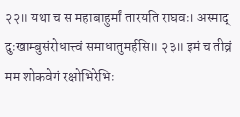२२॥ यथा च स महाबाहुर्मां तारयति राघवः। अस्माद् दुःखाम्बुसंरोधात्त्वं समाधातुमर्हसि॥ २३॥ इमं च तीव्रं मम शोकवेगं रक्षोभिरेभिः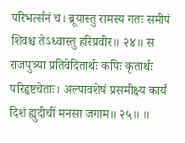परिभर्त्सनं च। ब्रूयास्तु रामस्य गतः समीपं शिवश्च तेऽध्वास्तु हरिप्रवीर॥ २४॥ स राजपुत्र्या प्रतिवेदितार्थः कपिः कृतार्थः परिहृष्टचेताः। अल्पावशेषं प्रसमीक्ष्य कार्यं दिशं ह्युदीचीं मनसा जगाम॥ २५॥ ॥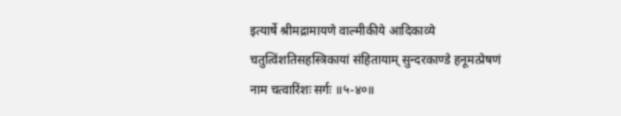इत्यार्षे श्रीमद्रामायणे वाल्मीकीये आदिकाव्ये चतुत्विंशतिसहस्त्रिकायां संहितायाम् सुन्दरकाण्डे हनूमत्प्रेषणं नाम चत्वारिंशः सर्गः ॥५-४०॥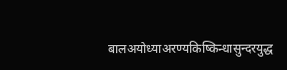बालअयोध्याअरण्यकिष्किन्धासुन्दरयुद्ध